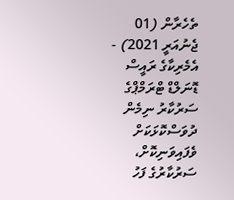ތެހެރާން (01 ޖެނުއަރީ 2021) - އެމެރިކާގެ ރައީސް ޑޮނަލްޑް ޓްރަމްޕްގެ ސަރުކާރު ނިމެން ދުވަސްކޮޅަކަށް ވެފައިވަނިކޮށް، ސަރުކާރުގެ ފަހު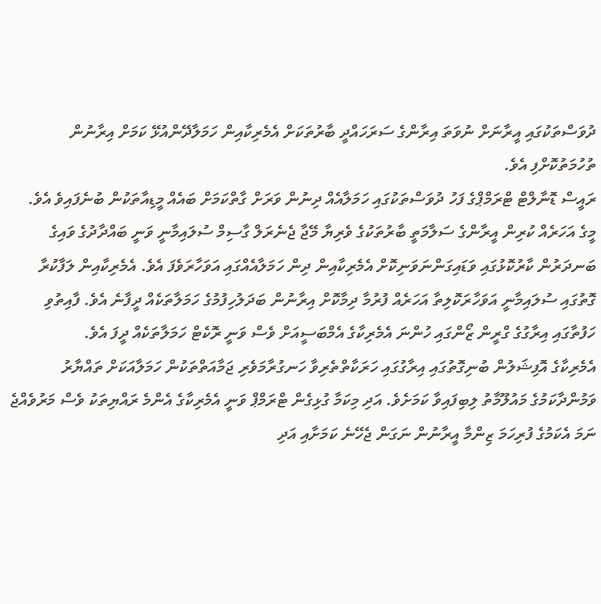ދުވަސްތަކުގައި އީރާނަށް ނުވަތަ އިރާންގެ ސަރަހައްދީ ބާރުތަކަށް އެމެރިކާއިން ހަމަލާދޭންއުޅޭ ކަމަށް އިރާނުން ތުހުމަތުކޮށްފި އެވެ.
ރައީސް ޑޮނާލްޓް ޓްރަމްޕްގެ ފަހު ދުވަސްތަކުގައި ހަމަލާއެއް ދިނުން ވަރަށް ގާތްކަމަށް ބައެއް މީޑިއާތަކުން ބުނެފައިވެ އެވެ.
މީގެ އަހަރެއް ކުރިން އީރާންގެ ސަލާމަތީ ބާރުތަކުގެ ވެރިޔާ މޭޖާ ޖެނެރަލް ގާސިމް ސުލައިމާނީ ވަނީ ބައްދާދުގެ ވައިގެ ބަނދަރުން ކާރުކޮޅުގައި ވަޑައިގަންނަވަނިކޮށް އެމެރިކާއިން ދިން ހަމަލާއެއްގައި އަވަހާރަވެފަ އެވެ. އެމެރިކާއިން ލަފާކުރާ ގޮތުގައި ސުލައިމާނީ އަވަހާރަކޮލިތާ އަހަރެއް ފުރުމާ ދިމާކޮށް އިރާނުން ބަދަލުހިފުމުގެ ހަމަލާތަކެއް ދީފާނެ އެވެ. ފާއިތުވި ހަފުތާގައި އިރާގުގެ ގްރީން ޒޯންގައި ހުންނަ އެމެރިކާގެ އެމްބަސީއަށް ވެސް ވަނީ ރޮކެޓް ހަމަލާތަކެއް ދީފަ އެވެ.
އެމެރިކާގެ އޮފިޝަލުން ބުނިގޮތުގައި އިރާގުގައި ހަރަކާތްތެރިވާ ހަނގުރާމަވެރި ޖަމާއަތްތަކުން ހަމަލާއަކަށް ތައްޔާރު ވަމުންދާކަމުގެ މައުލޫމާތު ލިބިފައިވާ ކަމަށެވެ. އަދި މިކަމާ ގުޅިގެން ޓްރަމްޕް ވަނީ އެމެރިކާގެ އެންމެ ރައްޔިތަކު ވެސް މަރުވެއްޖެ ނަމަ އެކަމުގެ ފުރިހަމަ ޒިންމާ އީރާނުން ނަގަން ޖެހޭނެ ކަމަށާއި އަދި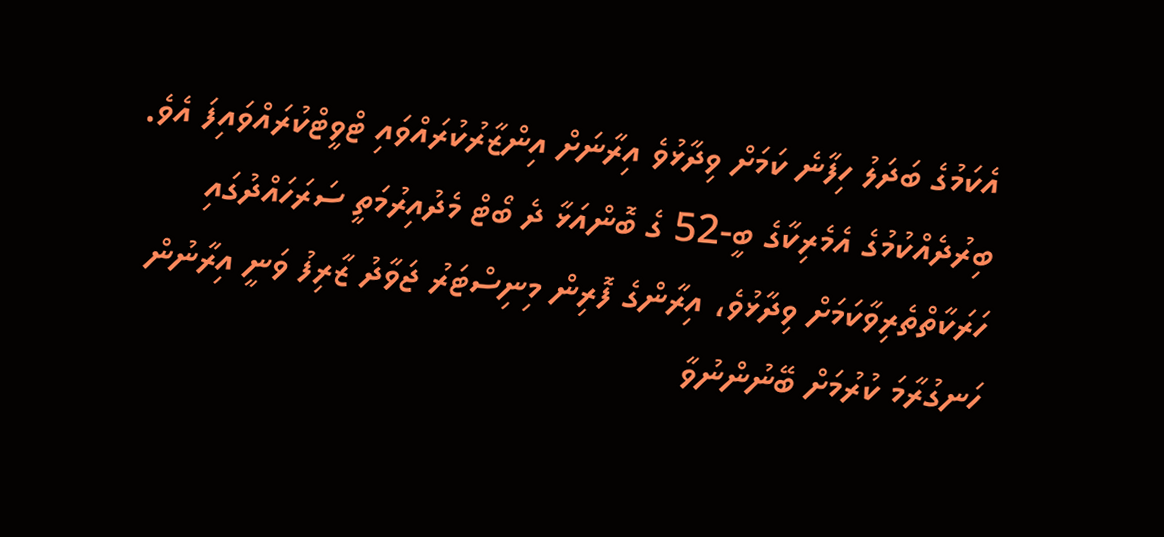އެކަމުގެ ބަދަލު ހިފާނެ ކަމަށް ވިދާޅުވެ އިރާނަށް އިންޒާރުކުރައްވައި ޓްވީޓްކުރައްވައިފަ އެވެ.
ބިރުދެއްކުމުގެ އެމެރިކާގެ ބީ-52 ގެ ބޮންއަޅާ ދެ ބޯޓް މެދުއިރުމަތީ ސަރަހައްދުގައި ހަރަކާތްތެރިވާކަމަށް ވިދާޅުވެ، އިރާންގެ ފޮރިން މިނިސްޓަރު ޖަވާދު ޒާރިފު ވަނީ އިރާނުން ހަނގުރާމަ ކުރުމަށް ބޭނުންނުވާ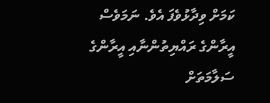ކަމަށް ވިދާޅުވެފަ އެވެ. ނަމަވެސް އީރާންގެ ރައްޔިތުންނާއި އީރާންގެ ސަލާމަތަށް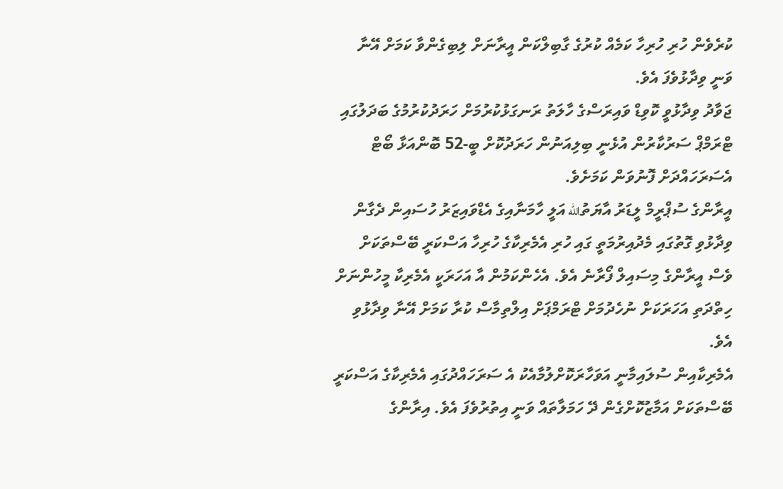ކުރެވެން ހުރި ހުރިހާ ކަމެއް ކުރުގެ ގާބިލްކަން އީރާނަށް ލިބިގެންވާ ކަމަށް އޭނާ ވަނީ ވިދާޅުވެފަ އެވެ.
ޖަވާދު ވިދާޅުވީ ކޮވިޑް ވައިރަސްގެ ހާލަތު ރަނގަޅުކުރުމަށް ހަރަދުކުރުމުގެ ބަދަލުގައި ޓްރަމްޕް ސަރުކާރުން އުޅެނީ ބިލިއަނުން ހަރަދުކޮށް ބީ-52 ބޮންއަޅާ ބޯޓް އެސަރަހައްދަށް ފޮނުވަން ކަމަށެވެ.
އީރާންގެ ސުޕްރީމް ލީޑަރު އާޔަތުالله އަލީ ހާމަނާއިގެ އެޑްވައިޒަރު ހުސައިން ދެގާން ވިދާޅުވި ގޮތުގައި މެދުއިރުމަތީ ގައި ހުރި އެމެރިކާގެ ހުރިހާ އަސްކަރީ ބޭސްތަކަށް ވެސް އީރާންގެ މިސައިލް ފޯރާނެ އެވެ. އެހެންކަމުން އާ އަހަރަކީ އެމެރިކާ މީހުންނަށް ހިތްދަތި އަހަރަކަށް ނުހެދުމަށް ޓްރަމްޕަށް އިލްތިމާސް ކުރާ ކަމަށް އޭނާ ވިދާޅުވި އެވެ.
އެމެރިކާއިން ސުލައިމާނީ އަވަހާރަކޮށްލުމާއެކު އެ ސަރަހައްދުގައި އެމެރިކާގެ އަސްކަރީ ބޭސްތަކަށް އަމާޒުކޮށްގެން ދޭ ހަމަލާތައް ވަނީ އިތުރުވެފަ އެވެ. އިރާންގެ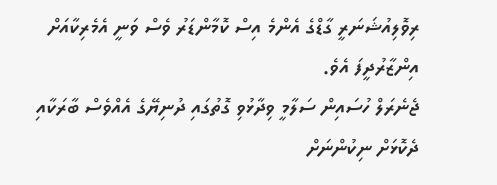ރިވޮލިއުޝަނަރީ ގާޑްގެ އެންމެ އިސް ކޮމާންޑަރު ވެސް ވަނީ އެމެރިކާއަށް އިންޒާރުދީފަ އެވެ.
ޖެނެރަލް ހުސައިން ސަލާމީ ވިދާޅުވި ގޮތުގައި ދުނިޔޭގެ އެއްވެސް ބާރަކާއި ދެކޮޅަށް ނިކުންނަށް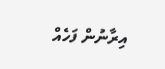އިރާނުން ފަހެއް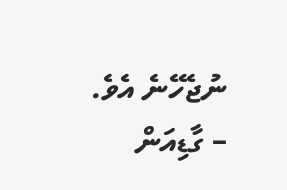ނުޖެހޭނެ އެވެ. – ގާޑިއަން